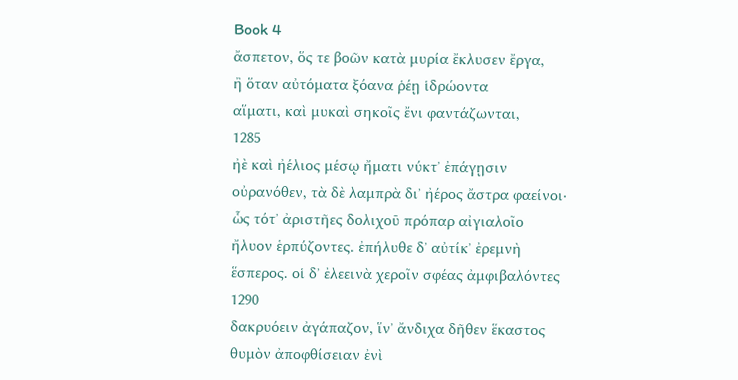Book 4
ἄσπετον, ὅς τε βοῶν κατὰ μυρία ἔκλυσεν ἔργα,
ἢ ὅταν αὐτόματα ξόανα ῥέῃ ἱδρώοντα
αἵματι, καὶ μυκαὶ σηκοῖς ἔνι φαντάζωνται,
1285
ἠὲ καὶ ἠέλιος μέσῳ ἤματι νύκτʼ ἐπάγῃσιν
οὐρανόθεν, τὰ δὲ λαμπρὰ διʼ ἠέρος ἄστρα φαείνοι·
ὧς τότʼ ἀριστῆες δολιχοῦ πρόπαρ αἰγιαλοῖο
ἤλυον ἑρπύζοντες. ἐπήλυθε δʼ αὐτίκʼ ἐρεμνὴ
ἕσπερος. οἱ δʼ ἐλεεινὰ χεροῖν σφέας ἀμφιβαλόντες
1290
δακρυόειν ἀγάπαζον, ἵνʼ ἄνδιχα δῆθεν ἕκαστος
θυμὸν ἀποφθίσειαν ἐνὶ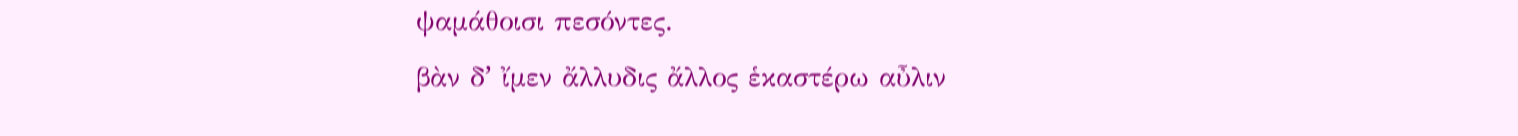ψαμάθοισι πεσόντες.
βὰν δʼ ἴμεν ἄλλυδις ἄλλος ἑκαστέρω αὖλιν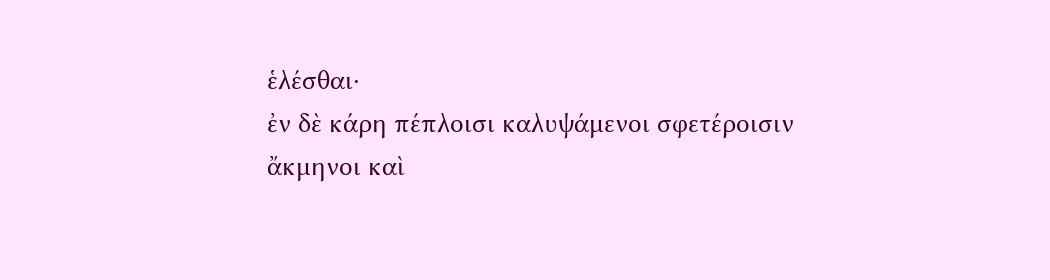ἑλέσθαι·
ἐν δὲ κάρη πέπλοισι καλυψάμενοι σφετέροισιν
ἄκμηνοι καὶ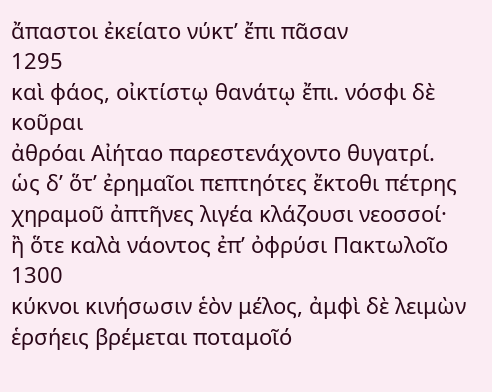ἄπαστοι ἐκείατο νύκτʼ ἔπι πᾶσαν
1295
καὶ φάος, οἰκτίστῳ θανάτῳ ἔπι. νόσφι δὲ κοῦραι
ἀθρόαι Αἰήταο παρεστενάχοντο θυγατρί.
ὡς δʼ ὅτʼ ἐρημαῖοι πεπτηότες ἔκτοθι πέτρης
χηραμοῦ ἀπτῆνες λιγέα κλάζουσι νεοσσοί·
ἢ ὅτε καλὰ νάοντος ἐπʼ ὀφρύσι Πακτωλοῖο
1300
κύκνοι κινήσωσιν ἑὸν μέλος, ἀμφὶ δὲ λειμὼν
ἑρσήεις βρέμεται ποταμοῖό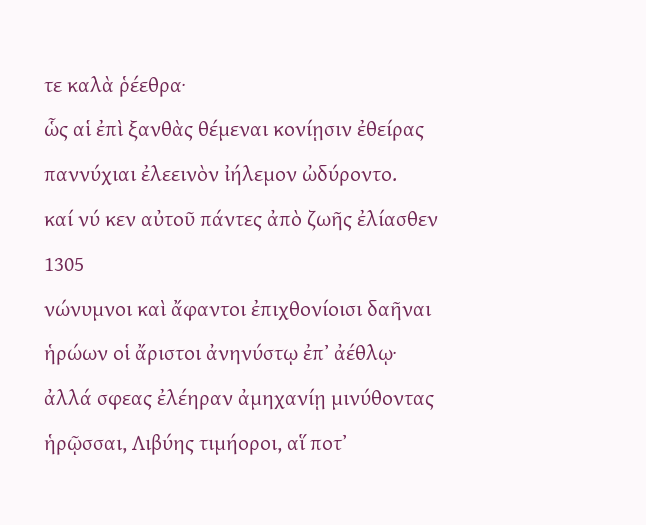τε καλὰ ῥέεθρα·
ὧς αἱ ἐπὶ ξανθὰς θέμεναι κονίῃσιν ἐθείρας
παννύχιαι ἐλεεινὸν ἰήλεμον ὠδύροντο.
καί νύ κεν αὐτοῦ πάντες ἀπὸ ζωῆς ἐλίασθεν
1305
νώνυμνοι καὶ ἄφαντοι ἐπιχθονίοισι δαῆναι
ἡρώων οἱ ἄριστοι ἀνηνύστῳ ἐπʼ ἀέθλῳ·
ἀλλά σφεας ἐλέηραν ἀμηχανίῃ μινύθοντας
ἡρῷσσαι, Λιβύης τιμήοροι, αἵ ποτʼ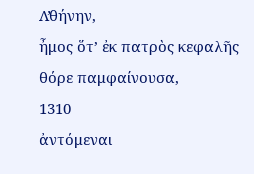Λ̓θήνην,
ἦμος ὅτʼ ἐκ πατρὸς κεφαλῆς θόρε παμφαίνουσα,
1310
ἀντόμεναι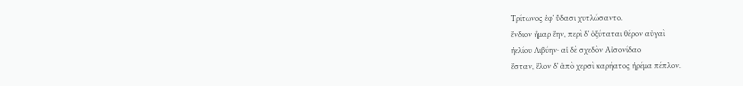Τρίτωνος ἐφʼ ὕδασι χυτλώσαντο.
ἔνδιον ἦμαρ ἔην, περὶ δʼ ὀξύταται θέρον αὐγαὶ
ἠελίου Λιβύην· αἱ δὲ σχεδὸν Αἰσονίδαο
ἔσταν, ἕλον δʼ ἀπὸ χερσὶ καρήατος ἠρέμα πέπλον.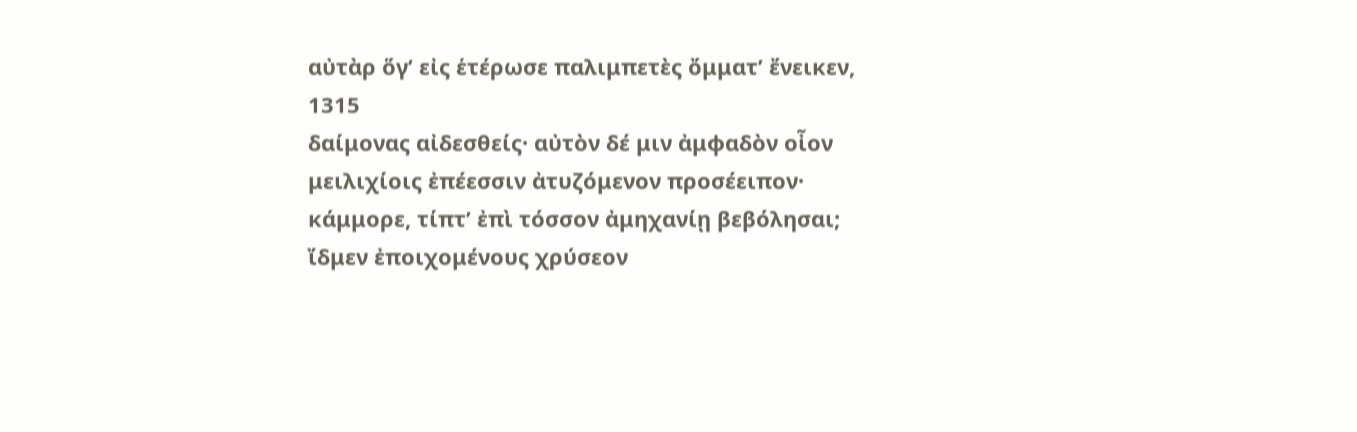αὐτὰρ ὅγʼ εἰς ἑτέρωσε παλιμπετὲς ὄμματʼ ἔνεικεν,
1315
δαίμονας αἰδεσθείς· αὐτὸν δέ μιν ἀμφαδὸν οἶον
μειλιχίοις ἐπέεσσιν ἀτυζόμενον προσέειπον·
κάμμορε, τίπτʼ ἐπὶ τόσσον ἀμηχανίῃ βεβόλησαι;
ἴδμεν ἐποιχομένους χρύσεον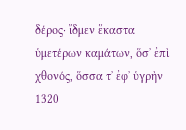δέρος· ἴδμεν ἕκαστα
ὑμετέρων καμάτων, ὅσʼ ἐπὶ χθονός, ὅσσα τʼ ἐφʼ ὑγρὴν
1320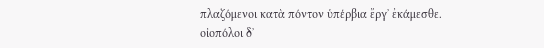πλαζόμενοι κατὰ πόντον ὑπέρβια ἔργʼ ἐκάμεσθε.
οἰοπόλοι δʼ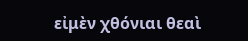εἰμὲν χθόνιαι θεαὶ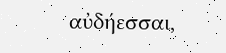αὐδήεσσαι,